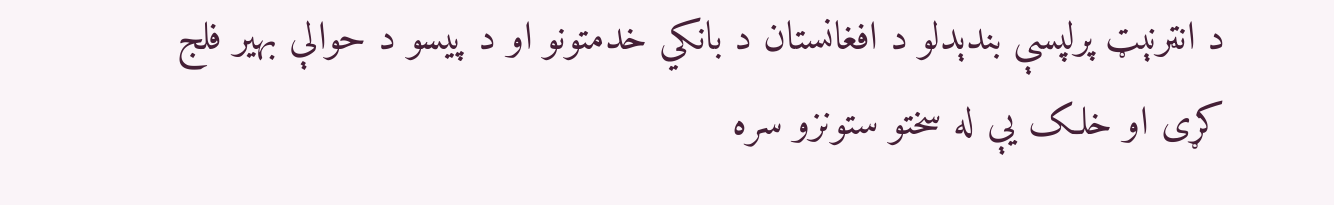د انټرنېټ پرلپسې بندېدلو د افغانستان د بانکي خدمتونو او د پیسو د حوالې بهیر فلج کړی او خلک یې له سختو ستونزو سره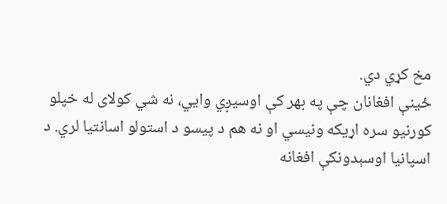مخ کړي دي.
ځینې افغانان چې په بهر کې اوسیږي وايي، نه شي کولای له خپلو کورنیو سره اړیکه ونیسي او نه هم د پیسو د استولو اسانتیا لري. د اسپانیا اوسېدونکې افغانه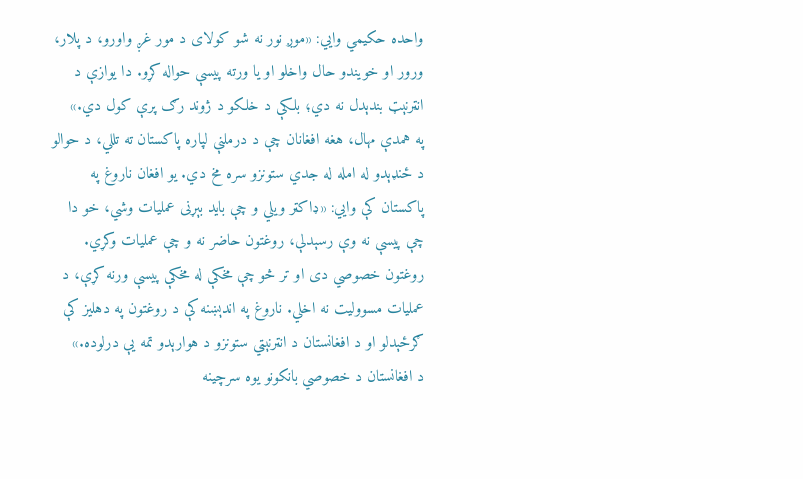واحده حکیمي وايي: «موږ نور نه شو کولای د مور غږ واورو، د پلار، ورور او خویندو حال واخلو او یا ورته پیسې حواله کړو. دا یوازې د انټرنېټ بندېدل نه دي؛ بلکې د خلکو د ژوند رګ پرې کول دي.»
په همدې مهال، هغه افغانان چې د درملنې لپاره پاکستان ته تللي، د حوالو د ځنډېدو له امله له جدي ستونزو سره مخ دي. یو افغان ناروغ په پاکستان کې وايي: «ډاکټر ویلي و چې باید بېړنی عملیات وشي، خو دا چې پیسې نه وې رسېدلې، روغتون حاضر نه و چې عملیات وکړي. روغتون خصوصي دی او تر څو چې مخکې له مخکې پیسې ورنه کړې، د عملیات مسوولیت نه اخلي. ناروغ په اندېښنه کې د روغتون په دهلیز کې ګرځېدلو او د افغانستان د انټرنېټي ستونزو د هوارېدو تمه یې درلوده.»
د افغانستان د خصوصي بانکونو یوه سرچینه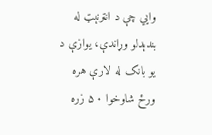وايي چې د انټرنېټ له بندېدلو وړاندې، یوازې د یو بانک له لارې هره ورځ شاوخوا ۵۰ زره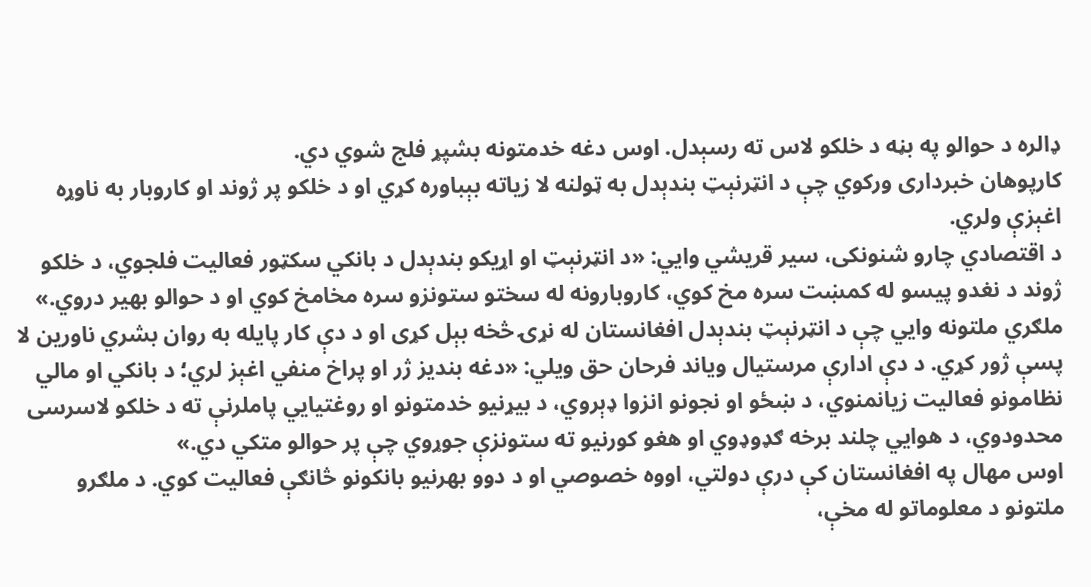ډالره د حوالو په بڼه د خلکو لاس ته رسېدل. اوس دغه خدمتونه بشپړ فلج شوي دي.
کارپوهان خبرداری ورکوي چې د انټرنېټ بندېدل به ټولنه لا زیاته بېباوره کړي او د خلکو پر ژوند او کاروبار به ناوړه اغېزې ولري.
د اقتصادي چارو شنونکی، سیر قریشي وايي: «د انټرنېټ او اړیکو بندېدل د بانکي سکټور فعالیت فلجوي، د خلکو ژوند د نغدو پیسو له کمښت سره مخ کوي، کاروبارونه له سختو ستونزو سره مخامخ کوي او د حوالو بهیر دروي.»
ملګري ملتونه وايي چې د انټرنېټ بندېدل افغانستان له نړۍ څخه بېل کړی او د دې کار پایله به روان بشري ناورین لا پسې ژور کړي. د دې ادارې مرستیال ویاند فرحان حق ویلي: «دغه بندیز ژر او پراخ منفي اغېز لري؛ د بانکي او مالي نظامونو فعالیت زیانمنوي، د ښځو او نجونو انزوا ډېروي، د بیړنیو خدمتونو او روغتیايي پاملرنې ته د خلکو لاسرسی محدودوي، د هوايي چلند برخه ګډوډوي او هغو کورنیو ته ستونزې جوړوي چې پر حوالو متکي دي.»
اوس مهال په افغانستان کې درې دولتي، اووه خصوصي او د دوو بهرنيو بانکونو څانګې فعالیت کوي. د ملګرو ملتونو د معلوماتو له مخې،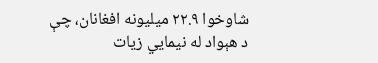شاوخوا ۲۲.۹ میلیونه افغانان، چې د هېواد له نیمایي زیات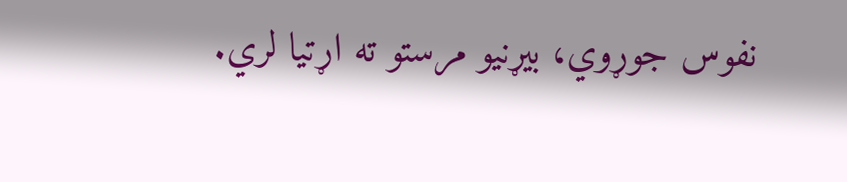نفوس جوړوي، بیړنیو مرستو ته اړتیا لري.